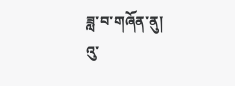ཟླ་བ་གཞོན་ནུ།
འུ་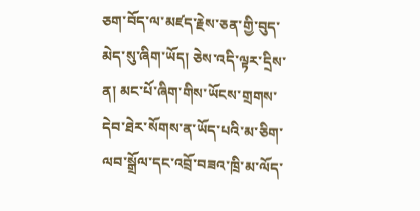ཅག་བོད་ལ་མཛད་རྗེས་ཅན་གྱི་བུད་མེད་སུ་ཞིག་ཡོད། ཅེས་འདི་ལྟར་དྲིས་ན། མང་པོ་ཞིག་གིས་ཡོངས་གྲགས་དེབ་ཐེར་སོགས་ན་ཡོད་པའི་མ་ཅིག་ལབ་སྒྲོལ་དང་འབྲོ་བཟའ་ཁྲི་མ་ལོད་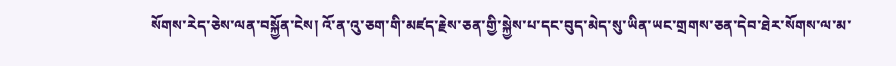སོགས་རེད་ཅེས་ལན་བསྐྱོན་ངེས། འོ་ན་འུ་ཅག་གི་མཛད་རྗེས་ཅན་གྱི་སྐྱེས་པ་དང་བུད་མེད་སུ་ཡིན་ཡང་གྲགས་ཅན་དེབ་ཐེར་སོགས་ལ་མ་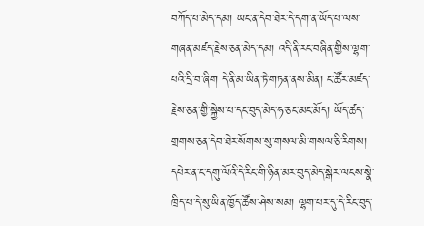བཀོད་པ་མེད་དམ། ཡང་ན་དེབ་ཐེར་དེ་དག་ན་ཡོད་པ་ལས་གཞན་མཛད་རྗེས་ཅན་མེད་དམ། འདི་ནི་རང་བཞིན་གྱིས་ལྷག་པའི་དྲི་བ་ཞིག དེ་ནི་མ་ཡིན་ཏེ་གཏན་ནས་མིན། ང་ཚོར་མཛད་རྗེས་ཅན་གྱི་སྐྱེས་པ་དང་བུད་མེད་ཧ་ཅང་མང་མོད། ཡོད་ཚད་གྲགས་ཅན་དེབ་ཐེར་སོགས་སུ་གསལ་མི་གསལ་ཅི་རིགས། དཔེར་ན་ང་དགུ་ལོའི་དེ་རིང་གི་ཉིན་མར་བུད་མེད་སྒེར་ལངས་སྣེ་ཁྲིད་པ་དེ་སུ་ཡིན་ཁྱོད་ཚོས་ཤེས་སམ། ལྷག་པར་དུ་དེ་རིང་བུད་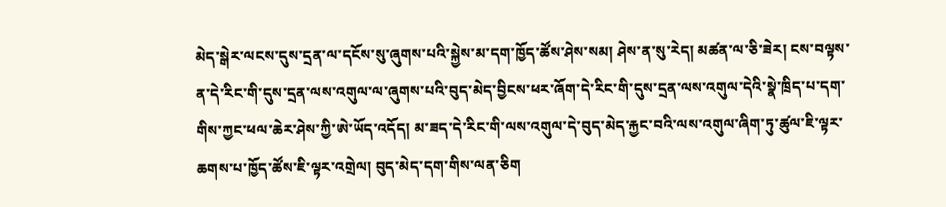མེད་སྒེར་ལངས་དུས་དྲན་ལ་དངོས་སུ་ཞུགས་པའི་སྐྱེས་མ་དག་ཁྱོད་ཚོས་ཤེས་སམ། ཤེས་ན་སུ་རེད། མཚན་ལ་ཅི་ཟེར། ངས་བལྟས་ན་དེ་རིང་གི་དུས་དྲན་ལས་འགུལ་ལ་ཞུགས་པའི་བུད་མེད་བྱིངས་ཕར་ཞོག་དེ་རིང་གི་དུས་དྲན་ལས་འགུལ་དེའི་སྣེ་ཁྲིད་པ་དག་གིས་ཀྱང་ཕལ་ཆེར་ཤེས་ཀྱི་ཨེ་ཡོད་འདོད། མ་ཟད་དེ་རིང་གི་ལས་འགུལ་དེ་བུད་མེད་རྐྱང་བའི་ལས་འགུལ་ཞིག་ཏུ་ཚུལ་ཇི་ལྟར་ཆགས་པ་ཁྱོད་ཚོས་ཇི་ལྟར་འགྲེལ། བུད་མེད་དག་གིས་ལན་ཅིག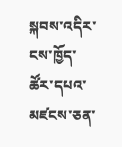སྐབས་འདིར་ངས་ཁྱོད་ཚོར་དཔའ་མཛངས་ཅན་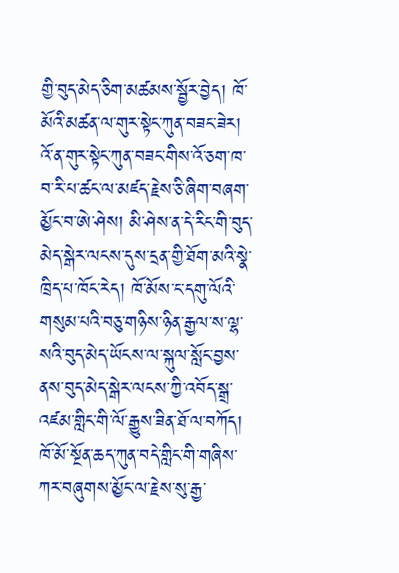གྱི་བུད་མེད་ཅིག་མཚམས་སྦྱོར་བྱེད། ཁོ་མོའི་མཚན་ལ་གུར་སྟེང་ཀུན་བཟང་ཟེར། འོ་ན་གུར་སྟེང་ཀུན་བཟང་གིས་འོ་ཅག་ཁ་བ་རི་པ་ཚང་ལ་མཛད་རྗེས་ཅི་ཞིག་བཞག་མྱོང་བ་ཨེ་ཤེས། མི་ཤེས་ན་དེ་རིང་གི་བུད་མེད་སྒེར་ལངས་དུས་དྲན་གྱི་ཐོག་མའི་སྣེ་ཁྲིད་པ་ཁོང་རེད། ཁོ་མོས་ང་དགུ་ལོའི་གསུམ་པའི་བཅུ་གཉིས་ཉིན་རྒྱལ་ས་ལྷ་སའི་བུད་མེད་ཡོངས་ལ་སྐུལ་སློང་བྱས་ནས་བུད་མེད་སྒེར་ལངས་ཀྱི་འབོད་སྒྲ་འཛམ་གླིང་གི་ལོ་རྒྱུས་ཟིན་ཐོ་ལ་བཀོད།
ཁོ་མོ་སྔོན་ཆད་ཀུན་བདེ་གླིང་གི་གཞིས་ཀར་བཞུགས་མྱོང་ལ་རྗེས་སུ་རྒྱ་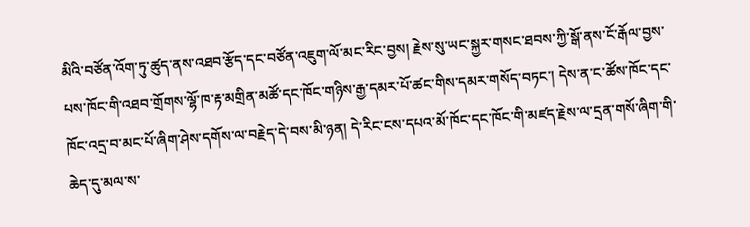མིའི་བཙོན་འོག་ཏུ་ཚུད་ནས་འཐབ་རྩོད་དང་བཙོན་འཇུག་ལོ་མང་རིང་བྱས། རྗེས་སུ་ཡང་སྐྱར་གསང་ཐབས་ཀྱི་སྒོ་ནས་ངོ་རྒོལ་བྱས་པས་ཁོང་གི་འཐབ་གྲོགས་ལྷོ་ཁ་རྟ་མགྲིན་མཚོ་དང་ཁོང་གཉིས་རྒྱ་དམར་པོ་ཚང་གིས་དམར་གསོད་བཏང་། དེས་ན་ང་ཚོས་ཁོང་དང་ཁོང་འདྲ་བ་མང་པོ་ཞིག་ཤེས་དགོས་ལ་བརྗེད་དེ་བས་མི་ཉན། དེ་རིང་ངས་དཔའ་མོ་ཁོང་དང་ཁོང་གི་མཛད་རྗེས་ལ་དྲན་གསོ་ཞིག་གི་ཆེད་དུ་མལ་ས་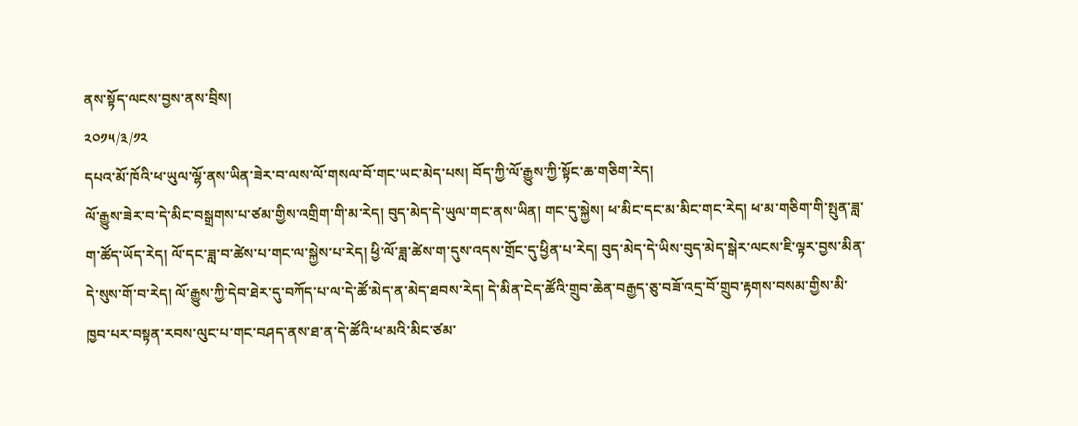ནས་སྟོད་ལངས་བྱས་ནས་བྲིས།
༢༠༡༥/༣/༡༢
དཔའ་མོ་ཁོའི་ཕ་ཡུལ་ལྷོ་ནས་ཡིན་ཟེར་བ་ལས་ལོ་གསལ་བོ་གང་ཡང་མེད་པས། བོད་ཀྱི་ལོ་རྒྱུས་ཀྱི་སྟོང་ཆ་གཅིག་རེད།
ལོ་རྒྱུས་ཟེར་བ་དེ་མིང་བསྒྲགས་པ་ཙམ་གྱིས་འགྲིག་གི་མ་རེད། བུད་མེད་དེ་ཡུལ་གང་ནས་ཡིན། གང་དུ་སྐྱེས། ཕ་མིང་དང་མ་མིང་གང་རེད། ཕ་མ་གཅིག་གི་སྤུན་ཟླ་ག་ཚོད་ཡོད་རེད། ལོ་དང་ཟླ་བ་ཚེས་པ་གང་ལ་སྐྱེས་པ་རེད། ཕྱི་ལོ་ཟླ་ཚེས་ག་དུས་འདས་གྲོང་དུ་ཕྱིན་པ་རེད། བུད་མེད་དེ་ཡིས་བུད་མེད་སྒེར་ལངས་ཇི་ལྟར་བྱས་མིན་དེ་སུས་གོ་བ་རེད། ལོ་རྒྱུས་ཀྱི་དེབ་ཐེར་དུ་བཀོད་པ་ལ་དེ་ཚོ་མེད་ན་མེད་ཐབས་རེད། དེ་མིན་ངེད་ཚོའི་གྲུབ་ཆེན་བརྒྱད་ཅུ་བཟོ་འདྲ་བོ་གྲུབ་རྟགས་བསམ་གྱིས་མི་ཁྱབ་པར་བསྟན་རབས་ལུང་པ་གང་བཤད་ནས་ཐ་ན་དེ་ཚོའི་ཕ་མའི་མིང་ཙམ་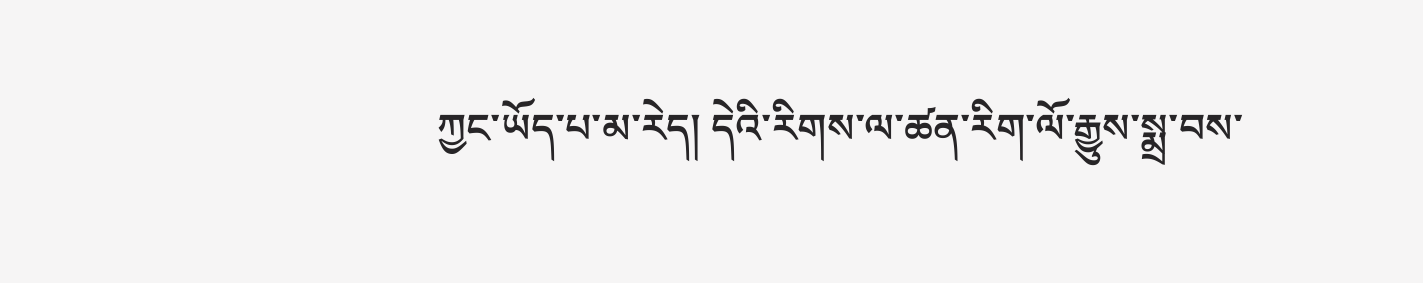ཀྱང་ཡོད་པ་མ་རེད། དེའི་རིགས་ལ་ཚན་རིག་ལོ་རྒྱུས་སྨྲ་བས་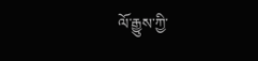ལོ་རྒྱུས་ཀྱི་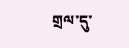གྲལ་དུ་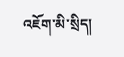འཇོག་མི་སྲིད།